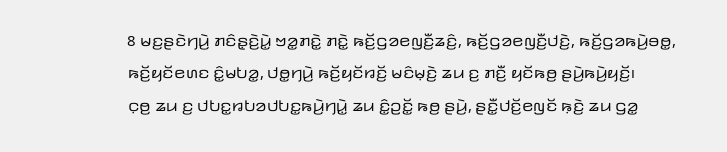8 ꤗꤢ꤬ꤔꤢꤧꤚꤣꤧ꤬ ꤊꤢꤨꤔ꤫ꤢꤧ꤬ꤣꤧ꤭ ꤠꤤ꤭ꤊꤢꤧ꤭ ꤊꤢꤧ꤭ ꤒꤢꤩ꤬ꤞꤤꤕꤜꤢꤪ꤬ꤘꤢꤨ꤬, ꤒꤢꤩ꤬ꤞꤤꤕꤜꤢꤪ꤬ꤓꤢꤧ꤬, ꤒꤢꤩ꤬ꤞꤤꤒꤣꤧ꤬ꤋꤥ꤭, ꤒꤢꤩ꤬ꤟꤢꤩꤕꤛꤢ ꤢꤨ꤭ꤗꤝꤤ꤭, ꤓꤥ꤭ꤚꤣꤧ꤬ ꤒꤢꤩ꤬ꤟꤢꤩꤙꤢꤩ꤬ ꤗꤢꤨꤗ꤫ꤢꤧ꤬ ꤘꤣ ꤢ꤬ ꤊꤢꤪ꤬ ꤟꤢꤩꤒꤥ꤬ ꤔꤣꤧ꤬ꤒꤣꤧ꤬ꤟꤢꤩ꤬꤯
ꤍ꤫ꤥ꤬ ꤘꤣ ꤢ꤬ ꤓꤝꤢ꤭ꤙꤝꤤꤓꤝꤢ꤭ꤒꤣꤧ꤬ꤚꤣꤧ꤭ ꤘꤣ ꤢꤨ꤭ꤑꤢꤩ꤭ ꤒꤥ꤬ ꤔꤣꤧ꤬, ꤔꤢꤪ꤭ꤓꤢꤩ꤬ꤕꤜꤢꤩ ꤒ꤫ꤢꤧ꤬ ꤘꤣ ꤞꤤ꤭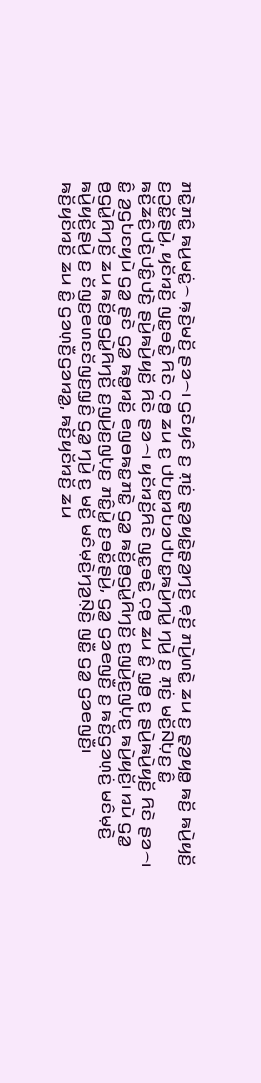ꤊꤢꤧ꤭ꤊꤢꤨ꤭ ꤒꤣ꤬ꤗꤢꤦ꤭꤮ ꤒ꤫ꤢꤧ꤬ꤗꤢꤩ꤬ ꤔꤤ꤮꤯ ꤞꤢꤧꤟꤢꤨ ꤢ꤬ ꤊ꤫ꤢꤦ꤬ ꤔ꤫ꤤ꤬ꤟꤢꤧ꤭ꤔ꤫ꤤ꤬ꤚꤢꤩ꤬ ꤕ꤫ꤢꤩ꤬ ꤊꤣꤧ꤬ꤛꤢꤧ꤭ ꤘꤣ ꤢ꤬ ꤔ꤫ꤤ꤬ꤟꤥ꤭ ꤒꤢꤩ꤬ ꤒꤣꤧ꤬ꤟꤢꤩ꤬ ꤢ꤬ꤑꤢꤩ꤭ꤔꤣꤧ꤬, ꤟꤢꤩꤙꤢꤩ꤬ ꤜꤢ꤭ꤋꤢꤧ꤭ ꤖꤢꤧ ꤍ꤫ꤥ꤬ ꤘꤣ ꤢ꤬ ꤓꤝꤢ꤭ꤙꤝꤤꤓꤝꤢ꤭ꤒꤣꤧ꤬ꤚꤣꤧ꤭ ꤚꤣꤧ꤬ ꤢ꤬ ꤊ꤫ꤢꤦ꤬ ꤗꤢꤩ꤬ꤡꤝ꤫ꤢ꤬ ꤢꤨ꤭ ꤒꤢꤩ꤬ꤘꤢꤨ꤬ꤓꤢꤧ꤬ꤓꤢꤨ꤭ꤓꤢꤧ꤬ ꤔꤣꤧ꤬ꤒꤣꤧ꤬ꤟꤢꤩ꤬ ꤖꤢꤧ ꤔꤤ꤮꤯ ꤟꤢꤩꤙꤢꤩ꤬ꤖꤢꤧ ꤜꤢ꤭ꤋꤢꤧ꤭ ꤍ꤫ꤥ꤬ ꤘꤣ ꤢꤨ꤭ ꤜ꤫ꤥ꤬ ꤢ꤬ ꤔꤣꤧ꤬ꤒꤣꤧ꤬ꤟꤢꤩ꤬ ꤖꤢꤧ ꤔꤤ꤮꤯
ꤢꤨ꤭ ꤤ꤬ꤞꤝꤢꤟꤣꤧ ꤞꤤ꤭ ꤔꤢꤧ ꤞꤤ꤭ ꤒꤥ꤭ꤙꤢꤩ꤬ ꤕꤜꤥꤒꤢ꤭ꤊꤢꤧ꤭ ꤞꤤ꤭ ꤒꤢꤩ꤬ꤥ꤬ꤞꤣꤧ꤭ꤖꤚꤢꤩ꤬ ꤢ꤬ꤜꤣꤧ꤬ꤢ꤬ꤜꤝ꤫ꤢ꤬ ꤒꤣꤧ꤬ꤟꤢꤩ꤬꤯ ꤙꤣꤧ ꤞꤤ꤭ ꤥ꤬ꤞꤣꤧ꤭ꤖꤚꤢꤩ꤬ ꤘꤣ ꤒꤢꤩ꤬ꤥ꤬ꤞꤣꤧ꤭ꤖꤚꤢꤩ꤬ ꤢ꤬ꤜꤣꤧ꤬ꤢ꤬ꤜꤝ꤫ꤢ꤬ ꤊꤢꤨ꤭ꤣꤧ꤭ ꤢ꤬ꤋꤢꤩ꤭ꤔꤣꤧ꤬, ꤞꤤ꤭ ꤞꤤꤕꤜꤢꤪ꤬ ꤢ꤬ ꤒꤢꤩ꤬ꤞꤤꤛ꤫ꤢꤦ꤬ ꤗꤢꤨꤗ꤫ꤢꤧ꤬ ꤒꤣꤧ꤬ꤟꤢꤩ꤬ꤔꤣꤧ꤬ ꤢ꤬ ꤢꤩꤜꤢ꤬ꤕꤛꤢꤢꤩꤜꤢ꤬ꤜ꤫ꤢꤨ꤬ ꤞꤤ꤭ ꤚꤣꤧ꤬ ꤢ꤬ ꤗꤢꤩ꤬ ꤗꤢꤨꤗ꤫ꤢꤧ꤬ꤚꤤ꤬ꤡ꤫ꤢꤧ꤬ ꤜꤢꤪ꤭ ꤞꤤ꤭ ꤞꤤꤕꤜꤢꤪ꤬꤯
ꤒꤢꤩ꤬ꤟꤢꤩꤙꤢꤩ꤬ ꤘꤣ ꤢꤨ꤭ ꤞꤤꤛ꤫ꤢꤪ꤬ꤞꤤꤙꤤ꤭, ꤒꤢꤩ꤬ꤟꤢꤩꤙꤢꤩ꤬ ꤘꤣ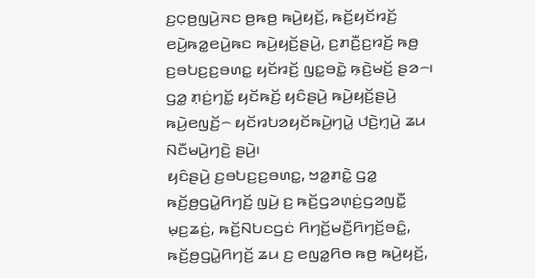ꤢ꤬ꤍ꤫ꤥ꤬ꤜꤣꤧ꤬ꤏꤢ ꤥ꤬ꤒꤥ꤬ ꤒꤣꤧ꤬ꤟꤢꤩ꤬, ꤒꤢꤩ꤬ꤟꤢꤩꤙꤢꤩ꤬ ꤕꤣꤧ꤬ꤒꤤ꤭ꤕꤣꤧ꤬ꤒꤢ ꤒꤣꤧ꤬ꤟꤢꤩ꤬ꤔꤣꤧ꤬, ꤢ꤬ꤊꤢꤪ꤬ꤢ꤬ꤙꤢꤩ꤬ ꤒꤥ꤬ ꤢ꤬ꤋꤝꤢ꤬ꤢ꤬ꤋꤛꤢ꤭ ꤟꤢꤩꤙꤢꤩ꤬ ꤜꤢ꤭ꤋꤢꤧ꤭ ꤒ꤫ꤢꤧ꤬ꤗꤢꤩ꤬ ꤔꤤ꤮꤯ ꤞꤤ꤭ ꤊ꤫ꤢꤦ꤬ꤚꤢꤩ꤭ ꤟꤢꤩꤒꤢꤩ꤬ ꤟꤢꤨꤔꤣꤧ꤬ ꤒꤣꤧ꤬ꤟꤢꤩ꤬ꤔꤣꤧ꤬ ꤒꤣꤧ꤬ꤕꤜꤢꤩ꤬꤮ ꤟꤢꤩꤙꤝꤤꤟꤢꤩꤒꤣꤧ꤬ꤚꤣꤧ꤭ ꤓꤢꤧ꤬ꤚ꤫ꤣꤧ꤬ ꤘꤣ ꤡꤢꤪꤗꤣꤧ꤬ꤚꤢꤧ꤬ ꤔꤣꤧ꤬꤯
ꤟꤢꤨꤔꤣꤧ꤬ ꤢ꤬ꤋꤝꤢ꤬ꤢ꤬ꤋꤛꤢ꤭, ꤠꤤ꤭ꤊꤢꤧ꤭ ꤞꤤ꤭ ꤒꤢꤩ꤬ꤥ꤬ꤞꤣꤧ꤭ꤖꤚꤢꤩ꤬ ꤜꤣꤧ꤬ ꤢ꤬ ꤒꤢꤩ꤬ꤞꤤꤛ꤫ꤢꤦ꤬ꤞꤤꤜꤢꤪ꤭ ꤗ꤫ꤢ꤬ꤘꤢꤦ꤬, ꤒꤢꤩ꤬ꤡꤝꤢꤞꤢꤦ ꤖꤚꤢꤩ꤬ꤗꤢꤪ꤬ꤖꤚꤢꤩ꤬ꤋꤢꤨ꤭, ꤒꤢꤩ꤬ꤥ꤬ꤞꤣꤧ꤭ꤖꤚꤢꤩ꤬ ꤘꤣ ꤢ꤬ ꤕꤜꤤ꤭ꤖꤥ ꤒꤥ꤬ ꤒꤣꤧ꤬ꤟꤢꤩ꤬,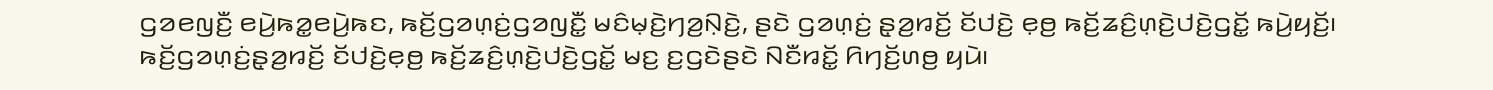ꤞꤤꤕꤜꤢꤪ꤬ ꤕꤣꤧ꤬ꤒꤤ꤭ꤕꤣꤧ꤬ꤒꤢ, ꤒꤢꤩ꤬ꤞꤤꤛ꤫ꤢꤦ꤬ꤞꤤꤜꤢꤪ꤭ ꤗꤢꤨꤗ꤫ꤢꤧ꤬ꤚꤤ꤬ꤡ꤫ꤢꤧ꤬, ꤔꤢꤧ ꤞꤤꤛ꤫ꤢꤦ꤬ ꤔ꤫ꤤ꤬ꤙꤢꤩ꤬ ꤢꤩꤓꤢꤧ꤬ ꤕ꤫ꤥ꤬ ꤒꤢꤩ꤬ꤘꤢꤨ꤬ꤛ꤫ꤢꤧ꤬ꤓꤢꤧ꤬ꤞꤢꤩ꤭ ꤒꤣꤧ꤬ꤟꤢꤩ꤬꤯ ꤒꤢꤩ꤬ꤞꤤꤛ꤫ꤢꤦ꤬ꤔ꤫ꤤ꤬ꤙꤢꤩ꤬ ꤢꤩꤓꤢꤧ꤬ꤕ꤫ꤥ꤬ ꤒꤢꤩ꤬ꤘꤢꤨ꤬ꤛ꤫ꤢꤧ꤬ꤓꤢꤧ꤬ꤞꤢꤩ꤭ ꤗꤢ꤬ ꤢ꤬ꤞꤢꤧꤔꤢꤧ ꤡꤢꤪꤙꤢꤩ꤭ ꤖꤚꤢꤩ꤬ꤛꤥ꤬ ꤟꤣꤧ꤯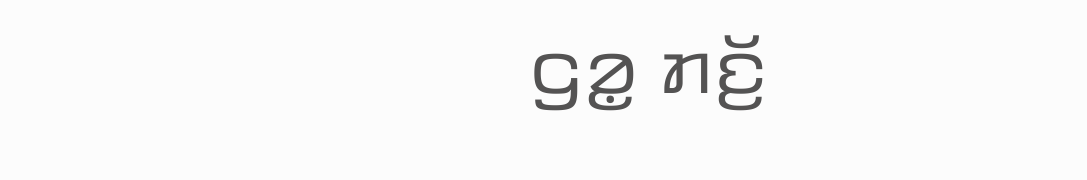ꤞꤤ꤭ ꤊꤢꤩ꤬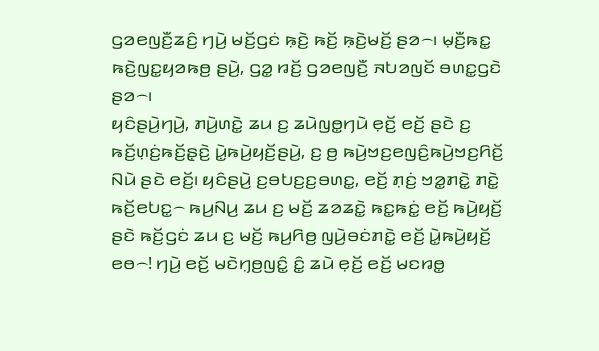ꤞꤤꤕꤜꤢꤪ꤬ꤘꤢꤨ꤬ ꤚꤣꤧ꤬ ꤗꤢꤩ꤬ꤞꤢꤦ ꤒ꤫ꤢꤧ꤬ ꤒꤢꤩ꤬ ꤒ꤫ꤢꤧ꤬ꤗꤢꤩ꤬ ꤔꤤ꤮꤯ ꤗ꤫ꤢꤪ꤬ꤒꤢ꤭ ꤒꤢꤧ꤬ꤜꤢ꤭ꤟꤤꤒꤥ꤬ ꤔꤣꤧ꤬, ꤞꤤ꤭ ꤙꤢꤩ꤬ ꤞꤤꤕꤜꤢꤪ꤬ ꤏꤝꤤꤜꤢꤩ ꤋꤛꤢ꤭ꤞꤢꤧ ꤔꤤ꤮꤯
ꤟꤢꤨꤔꤣꤧ꤬ꤚꤣꤧ꤬, ꤊꤣꤧ꤬ꤛꤢꤧ꤭ ꤘꤣ ꤢ꤬ ꤘꤣꤧꤜꤥ꤭ꤚꤣꤧ ꤕ꤫ꤢꤩ꤬ ꤕꤢꤩ꤬ ꤔꤢꤧ ꤢ꤬ ꤒꤢꤩ꤬ꤛ꤫ꤢꤦ꤬ꤒꤢꤩ꤬ꤔ꤫ꤢꤧ꤬ ꤣꤧ꤭ꤒꤣꤧ꤬ꤟꤢꤩ꤬ꤔꤣꤧ꤬, ꤢ꤬ ꤥ꤬ ꤒꤣꤧ꤬ꤠꤢ꤬ꤕꤜꤢꤨ꤬ꤒꤣꤧ꤬ꤠꤢ꤬ꤖꤢꤩ꤬ ꤡꤣꤧ ꤔꤢꤧ ꤕꤢꤩ꤬꤯ ꤟꤢꤨꤔꤣꤧ꤬ ꤢ꤬ꤋꤝꤢ꤬ꤢ꤬ꤋꤛꤢ꤭, ꤕꤢꤩ꤬ ꤊ꤫ꤢꤦ꤬ ꤠꤤ꤭ꤊꤢꤧ꤭ ꤊꤢꤧ꤭ ꤒꤢꤩ꤬ꤕꤝꤢ꤭꤮ ꤒꤣ꤬ꤡꤣ꤬ ꤘꤣ ꤢ꤬ ꤗꤢꤩ꤬ ꤘꤤꤘꤢꤧ꤭ ꤒꤢ꤭ꤒꤢꤦ꤭ ꤕꤢꤩ꤬ ꤒꤣꤧ꤬ꤟꤢꤩ꤬ ꤔꤢꤧ ꤒꤢꤩ꤬ꤞꤢꤦ ꤘꤣ ꤢ꤬ ꤗꤢꤩ꤬ ꤒꤣ꤬ꤖꤥ꤬ ꤜꤣꤧ꤬ꤋꤢꤦꤊꤢꤧ꤭ ꤕꤢꤩ꤬ ꤣꤧ꤭ꤒꤣꤧ꤬ꤟꤢꤩ꤬ ꤕꤥ꤮! ꤚꤣꤧ꤬ ꤕꤢꤩ꤬ ꤗꤢꤧꤚ꤫ꤥ꤬ꤜꤢꤨ꤭ ꤢꤨ꤭ ꤘꤣꤧ ꤕ꤫ꤢꤩ꤬ ꤕꤢꤩ꤬ ꤗꤢꤙꤥ꤭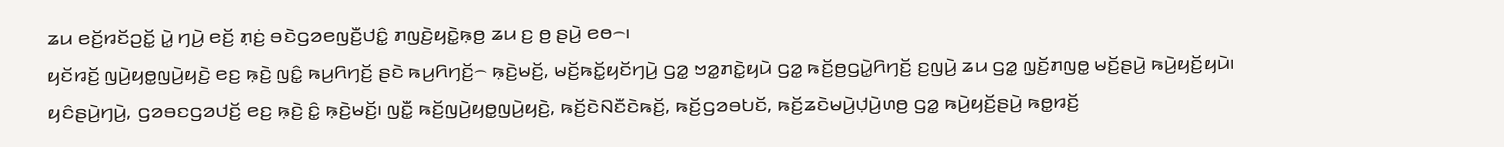ꤘꤣ ꤕꤢꤩ꤬ꤙꤢꤩꤑꤢꤩ꤭ ꤣꤧ꤭ ꤚꤣꤧ꤬ ꤕꤢꤩ꤬ ꤊ꤫ꤢꤦ꤬ ꤋꤢꤧꤞꤤꤕꤜꤢꤪ꤬ꤓꤢꤨ꤭ ꤊꤜꤢꤧ꤬ꤟꤢꤧ꤭ꤒ꤫ꤥ꤬ ꤘꤣ ꤢ꤬ ꤥ꤬ ꤔꤣꤧ꤬ ꤕꤥ꤮꤯
ꤟꤢꤩꤙꤢꤩ꤬ ꤜꤣꤧ꤬ꤟꤥ꤭ꤜꤣꤧ꤬ꤟꤢꤧ꤬ ꤕꤢ꤬ ꤒ꤫ꤢꤧ꤬ ꤜꤢꤨ꤭ ꤒꤣ꤬ꤖꤚꤢꤩ꤬ ꤔꤢꤧ ꤒꤣ꤬ꤖꤚꤢꤩ꤬꤮ ꤒ꤫ꤢꤧ꤬ꤗꤢꤩ꤬, ꤗꤢꤩ꤬ꤒꤢꤩ꤭ꤟꤢꤩꤚꤣꤧ꤬ ꤞꤤ꤭ ꤠꤤ꤭ꤊꤢꤧ꤭ꤟꤣꤧ ꤞꤤ꤭ ꤒꤢꤩ꤬ꤥ꤬ꤞꤣꤧ꤭ꤖꤚꤢꤩ꤬ ꤢ꤬ꤜꤣꤧ꤬ ꤘꤣ ꤞꤤ꤭ ꤜ꤫ꤢꤩ꤬ꤊꤜꤥ꤭ ꤗꤢꤩ꤬ꤔꤣꤧ꤬ ꤒꤣꤧ꤬ꤟꤢꤩ꤬ꤟꤣꤧ꤯
ꤟꤢꤨꤔꤣꤧ꤬ꤚꤣꤧ꤬, ꤞꤤꤋꤢꤞꤤꤓꤢꤩ꤬ ꤕꤢ꤬ ꤒ꤫ꤢꤧ꤬ ꤢꤨ꤭ ꤒ꤫ꤢꤧ꤬ꤗꤢꤩ꤬꤯ ꤜꤢꤪ꤭ ꤒꤢꤩ꤬ꤜꤣꤧ꤬ꤟꤥ꤭ꤜꤣꤧ꤬ꤟꤢꤧ꤬, ꤒꤢꤩ꤬ꤢꤧꤡꤢꤪꤢꤧꤒꤢꤩ꤬, ꤒꤢꤩ꤬ꤞꤤꤋꤝꤢꤩ, ꤒꤢꤩ꤬ꤘꤢꤧꤗꤣꤧ꤬ꤓ꤫ꤣꤧ꤬ꤛꤥ꤬ ꤞꤤ꤭ ꤒꤣꤧ꤬ꤟꤢꤩ꤬ꤔꤣꤧ꤬ ꤒꤥ꤭ꤙꤢꤩ꤬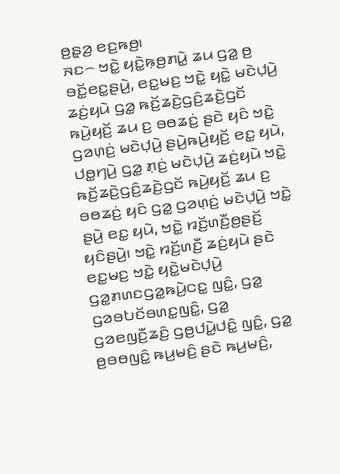ꤥ꤬ꤔ꤫ꤤ꤬ ꤕꤢ꤬ꤒꤥ꤬꤯
ꤏꤢ꤮ ꤠꤢꤧ꤭ ꤟꤢꤧ꤭ꤒ꤫ꤥ꤬ꤊꤣꤧ꤭ ꤘꤣ ꤞꤤ꤭ ꤥ꤬ ꤋꤢꤩ꤭ꤕꤢ꤭ꤔꤣꤧ꤬, ꤕꤢ꤭ꤗꤢ꤬ ꤠꤢꤧ꤭ ꤟꤢꤧ꤭ ꤗꤢꤧꤓ꤫ꤣꤧ꤬ ꤘꤢꤦ꤬ꤟꤣꤧ ꤞꤤ꤭ ꤒꤢꤩ꤬ꤘꤢꤧ꤬ꤞꤢꤨ꤬ꤘꤢꤧ꤬ꤞꤢꤩ ꤒꤣꤧ꤬ꤟꤢꤩ꤬ ꤘꤣ ꤢ꤬ ꤋꤥꤘꤢꤦ꤬ ꤔꤢꤧ ꤟꤢꤨ ꤠꤢꤧ꤭ ꤞꤤꤛ꤫ꤢꤦ꤬ ꤗꤢꤧꤓ꤫ꤣꤧ꤬ ꤔꤣꤧ꤬ꤒꤣꤧ꤬ꤟꤢꤩ꤬ ꤕꤢ꤭ ꤟꤣꤧ, ꤓꤥ꤭ꤚꤣꤧ꤬ ꤞꤤ꤭ ꤊ꤫ꤢꤦ꤬ ꤗꤢꤧꤓ꤫ꤣꤧ꤬ ꤘꤢꤦ꤬ꤟꤣꤧ ꤠꤢꤧ꤭ ꤒꤢꤩ꤬ꤘꤢꤧ꤬ꤞꤢꤨ꤬ꤘꤢꤧ꤬ꤞꤢꤩ ꤒꤣꤧ꤬ꤟꤢꤩ꤬ ꤘꤣ ꤢ꤬ ꤋꤥꤘꤢꤦ꤬ ꤟꤢꤨ ꤞꤤ꤭ ꤞꤤꤛ꤫ꤢꤦ꤬ ꤗꤢꤧꤓ꤫ꤣꤧ꤬ ꤠꤢꤧ꤭ ꤔꤣꤧ꤬ ꤕꤢ꤭ ꤟꤣꤧ, ꤠꤢꤧ꤭ ꤙꤢꤩ꤬ꤛꤢꤪ꤬ꤥ꤬ꤔꤢꤩ꤬ ꤟꤢꤨꤔꤣꤧ꤬꤯ ꤠꤢꤧ꤭ ꤙꤢꤩ꤬ꤛꤢꤪ꤬ ꤘꤢꤦ꤬ꤟꤣꤧ ꤔꤢꤧ ꤕꤢ꤭ꤗꤢ꤬ ꤠꤢꤧ꤭ ꤟꤢꤧ꤭ꤗꤢꤧꤓ꤫ꤣꤧ꤬ ꤞꤤ꤭ꤊꤛꤢꤞꤤ꤭ꤒꤣꤧ꤬ꤍꤢ꤭ ꤜꤢꤨ꤭, ꤞꤤ꤭ ꤞꤤꤋꤝꤢꤩꤋꤛꤢ꤭ꤜꤢꤨ꤭, ꤞꤤ꤭ ꤞꤤꤕꤜꤢꤪ꤬ꤘꤢꤨ꤬ ꤞꤥ꤬ꤓꤣꤧ꤭ꤓꤢꤨ꤭ ꤜꤢꤨ꤭, ꤞꤤ꤭ ꤥ꤬ꤋꤥꤜꤢꤨ꤭ ꤒꤣ꤬ꤗꤢꤨ꤬ ꤔꤢꤧ ꤒꤣ꤬ꤗꤢꤨ꤬,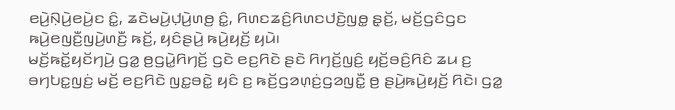ꤕꤣꤧ꤬ꤡ꤫ꤣꤧ꤬ꤕꤣꤧ꤬ꤢ ꤢꤨ꤭, ꤘꤢꤧꤗꤣꤧ꤬ꤓ꤫ꤣꤧ꤬ꤛꤥ꤬ ꤢꤨ꤭, ꤖꤛꤢꤘꤢꤨ꤬ꤖꤛꤢꤓꤢꤧ꤬ꤜꤥ꤭ ꤔ꤫ꤢꤩ꤬, ꤗꤢꤩ꤬ꤞꤢꤨꤞꤢ ꤒꤣꤧ꤬ꤕꤜꤢꤪ꤬ꤜꤣꤧ꤬ꤛꤢꤪ꤬ ꤒꤢꤩ꤬, ꤟꤢꤨꤔꤣꤧ꤬ ꤒꤣꤧ꤬ꤟꤢꤩ꤬ ꤟꤣꤧ꤯
ꤗꤢꤩ꤬ꤒꤢꤩ꤭ꤟꤢꤩꤚꤣꤧ꤬ ꤞꤤ꤭ ꤥ꤬ꤞꤣꤧ꤭ꤖꤚꤢꤩ꤬ ꤞꤢꤧ ꤕꤢ꤬ꤖꤢꤧ ꤔꤢꤧ ꤖꤚꤢꤩ꤬ꤜꤢꤨ꤬ ꤟꤢꤩ꤬ꤋꤢꤨ꤬ꤖꤢꤨ ꤘꤣ ꤢ꤬ ꤋꤚꤝꤢ꤭ꤜꤢꤦ꤬ ꤗꤢꤩ꤬ ꤕꤢ꤬ꤖꤢꤧ ꤜꤢ꤭ꤋꤢꤧ꤭ ꤟꤢꤨ ꤢ꤬ ꤒꤢꤩ꤬ꤞꤤꤛ꤫ꤢꤦ꤬ꤞꤤꤜꤢꤪ꤭ ꤥ꤬ ꤔꤣꤧ꤬ꤒꤣꤧ꤬ꤟꤢꤩ꤬ ꤖꤢꤧ꤯ ꤞꤤ꤭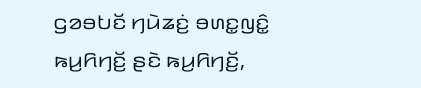ꤞꤤꤋꤝꤢꤩ ꤚꤣꤧꤘꤢꤦ꤬ ꤋꤛꤢ꤭ꤜꤢꤨ꤭ ꤒꤣ꤬ꤖꤚꤢꤩ꤬ ꤔꤢꤧ ꤒꤣ꤬ꤖꤚꤢꤩ꤬,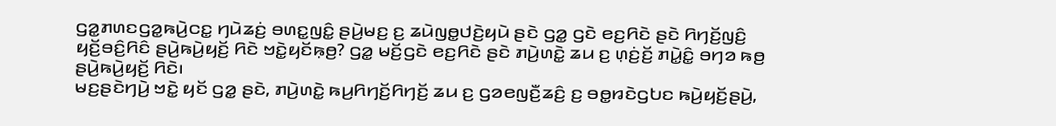ꤞꤤ꤭ꤊꤛꤢꤞꤤ꤭ꤒꤣꤧ꤬ꤍꤢ꤭ ꤚꤣꤧꤘꤢꤦ꤬ ꤋꤛꤢ꤭ꤜꤢꤨ꤭ ꤔꤣꤧ꤬ꤗꤢ꤬ ꤢ꤬ ꤘꤣꤧꤜꤥ꤭ꤓꤢꤧ꤬ꤟꤣꤧ ꤔꤢꤧ ꤞꤤ꤭ ꤞꤢꤧ ꤕꤢ꤬ꤖꤢꤧ ꤔꤢꤧ ꤖꤚꤢꤩ꤬ꤜꤢꤨ꤬ ꤟꤢꤩ꤬ꤋꤢꤨ꤬ꤖꤢꤨ ꤔꤣꤧ꤬ꤒꤣꤧ꤬ꤟꤢꤩ꤬ ꤖꤢꤧ ꤠꤢꤧ꤭ꤟꤢꤩꤒ꤫ꤥ꤬? ꤞꤤ꤭ ꤗꤢꤩ꤬ꤞꤢꤧ ꤕꤢ꤬ꤖꤢꤧ ꤔꤢꤧ ꤊꤣꤧ꤬ꤛꤢꤧ꤭ ꤘꤣ ꤢ꤬ ꤛ꤫ꤢꤦ꤬ꤢꤩ꤬ ꤊꤣꤧ꤭ꤢꤨ꤭ ꤋꤚꤤ ꤒꤥ꤬ ꤔꤣꤧ꤬ꤒꤣꤧ꤬ꤟꤢꤩ꤬ ꤖꤢꤧ꤯
ꤗꤢ꤬ꤔꤢꤧꤚꤣꤧ꤬ ꤠꤢꤧ꤭ ꤟꤢꤩ ꤞꤤ꤭ ꤔꤢꤧ, ꤊꤣꤧ꤬ꤛꤢꤧ꤭ ꤒꤣ꤬ꤖꤚꤢꤩ꤬ꤖꤚꤢꤩ꤬ ꤘꤣ ꤢ꤬ ꤞꤤꤕꤜꤢꤪ꤬ꤘꤢꤨ꤬ ꤢ꤬ ꤋꤥ꤭ꤙꤢꤧꤞꤝꤢ ꤒꤣꤧ꤬ꤟꤢꤩ꤬ꤔꤣꤧ꤬,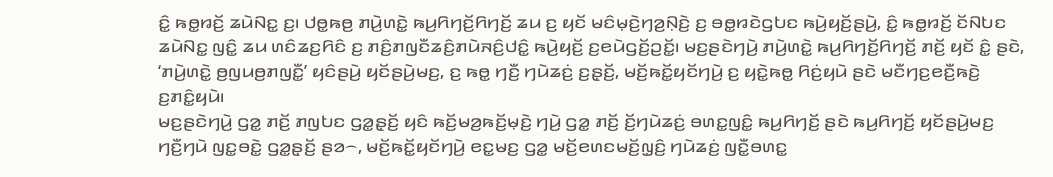ꤢꤨ꤭ ꤒꤥ꤭ꤙꤢꤩ꤬ ꤘꤣꤧꤡꤢ꤭ ꤢ꤬꤯ ꤓꤥ꤭ꤒꤥ꤬ ꤊꤣꤧ꤬ꤛꤢꤧ꤭ ꤒꤣ꤬ꤖꤚꤢꤩ꤬ꤖꤚꤢꤩ꤬ ꤘꤣ ꤢ꤬ ꤟꤢꤩ ꤗꤢꤨꤗ꤫ꤢꤧ꤬ꤚꤤ꤬ꤡ꤫ꤢꤧ꤬ ꤢ꤬ ꤋꤥ꤭ꤙꤢꤧꤞꤝꤢ ꤒꤣꤧ꤬ꤟꤢꤩ꤬ꤔꤣꤧ꤬, ꤢꤨ꤭ ꤒꤥ꤭ꤙꤢꤩ꤬ ꤢꤩꤡꤝꤢ ꤘꤣꤧꤡꤢ꤭ ꤜꤢꤨ꤭ ꤘꤣ ꤛꤢꤨꤘꤢ꤬ꤖꤢꤨ ꤢ꤬ ꤊꤢꤨ꤬ꤊꤜꤢꤪꤘꤢꤨ꤬ꤊꤣꤧꤏꤢꤨ꤬ꤓꤢꤨ꤭ ꤒꤣꤧ꤬ꤟꤢꤩ꤬ ꤢ꤬ꤕꤣꤧꤞꤢꤩ꤬ꤑꤢꤩ꤭꤯ ꤗꤢ꤬ꤔꤢꤧꤚꤣꤧ꤬ ꤊꤣꤧ꤬ꤛꤢꤧ꤭ ꤒꤣ꤬ꤖꤚꤢꤩ꤬ꤖꤚꤢꤩ꤬ ꤊꤢꤩ꤬ ꤟꤢꤩ ꤢꤨ꤭ ꤔꤢꤧ, ‘ꤊꤣꤧ꤬ꤛꤢꤧ꤭ ꤥ꤬ꤜꤣꤥ꤬ꤊꤜꤢꤪ꤭’ ꤟꤢꤨꤔꤣꤧ꤬ ꤟꤢꤩꤔꤣꤧ꤬ꤗꤢ꤬, ꤢ꤬ ꤒꤥ꤭ ꤚꤢꤪ꤬ ꤚꤣꤧꤘꤢꤦ꤬ ꤢ꤬ꤔ꤫ꤢꤩ꤬, ꤗꤢꤩ꤬ꤒꤢꤩ꤭ꤟꤢꤩꤚꤣꤧ꤬ ꤢ꤬ ꤟꤢꤧ꤭ꤒꤥ꤭ ꤖꤢꤦ꤬ꤟꤣꤧ ꤔꤢꤧ ꤗꤢꤪꤚꤢ꤬ꤕꤢꤪ꤬ꤒꤢꤧ꤬ ꤢ꤬ꤊꤢꤨ꤭ꤟꤣꤧ꤯
ꤗꤢ꤬ꤔꤢꤧꤚꤣꤧ꤬ ꤞꤤ꤭ ꤊꤢꤩ꤬ ꤊꤜꤝꤢ ꤞꤤ꤭ꤔ꤫ꤢꤩ꤬ ꤟꤢꤨ ꤒꤢꤩ꤬ꤗꤤ꤬ꤒꤢꤩ꤬ꤗ꤫ꤢꤧ꤬ ꤚꤣꤧ꤬ ꤞꤤ꤭ ꤊꤢꤩ꤬ ꤢꤩ꤬ꤚꤣꤧꤘꤢꤦ꤬ ꤋꤛꤢ꤭ꤜꤢꤨ꤭ ꤒꤣ꤬ꤖꤚꤢꤩ꤬ ꤔꤢꤧ ꤒꤣ꤬ꤖꤚꤢꤩ꤬ ꤟꤢꤩꤔꤣꤧ꤬ꤗꤢ꤬ ꤚꤢꤪ꤬ꤚꤣꤧ ꤜꤢ꤭ꤋꤢꤧ꤭ ꤞꤤ꤭ꤔ꤫ꤢꤩ꤬ ꤔꤤ꤮, ꤗꤢꤩ꤬ꤒꤢꤩ꤭ꤟꤢꤩꤚꤣꤧ꤬ ꤕꤢ꤭ꤗꤢ꤬ ꤞꤤ꤭ ꤗꤢꤩ꤬ꤕꤛꤢꤗꤢꤩ꤬ꤜ꤫ꤢꤨ꤬ ꤚꤣꤧꤘꤢꤦ꤬ ꤜꤢꤪ꤭ꤋꤛꤢ꤭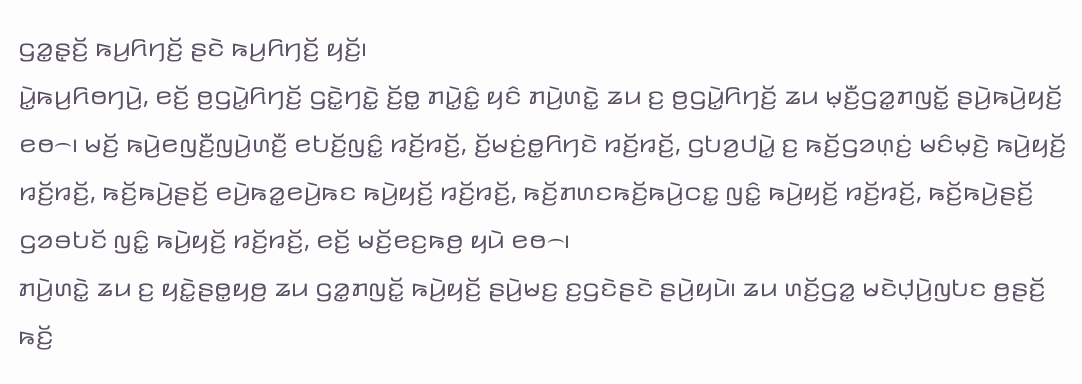ꤞꤤ꤭ꤔ꤫ꤢꤩ꤬ ꤒꤣ꤬ꤖꤚꤢꤩ꤬ ꤔꤢꤧ ꤒꤣ꤬ꤖꤚꤢꤩ꤬ ꤟꤢꤩ꤬꤯
ꤣꤧ꤭ꤒꤣ꤬ꤖꤥꤚꤣꤧ꤬, ꤕꤢꤩ꤬ ꤥ꤬ꤞꤣꤧ꤭ꤖꤚꤢꤩ꤬ ꤞꤢꤧ꤭ꤚꤢꤧ꤭ ꤢꤩ꤬ꤥ꤭ ꤊꤣꤧ꤭ꤢꤨ꤭ ꤟꤢꤨ ꤊꤣꤧ꤬ꤛꤢꤧ꤭ ꤘꤣ ꤢ꤬ ꤥ꤬ꤞꤣꤧ꤭ꤖꤚꤢꤩ꤬ ꤘꤣ ꤗ꤫ꤢꤪ꤬ꤞꤤ꤭ꤊꤜꤢꤩ꤭ ꤔꤣꤧ꤬ꤒꤣꤧ꤬ꤟꤢꤩ꤬ ꤕꤥ꤮꤯ ꤗꤢꤩ꤬ ꤒꤣꤧ꤬ꤕꤜꤢꤪ꤬ꤜꤣꤧ꤬ꤛꤢꤪ꤬ ꤕꤝꤢꤩ꤬ꤜꤢꤨ꤭ ꤙꤢꤩ꤬ꤙꤢꤩ꤬, ꤢꤩ꤬ꤗꤢꤦ꤬ꤥ꤭ꤖꤚꤢꤧ ꤙꤢꤩ꤬ꤙꤢꤩ꤬, ꤞꤝꤤ꤬ꤓꤣꤧ꤭ ꤢ꤬ ꤒꤢꤩ꤬ꤞꤤꤛ꤫ꤢꤦ꤬ ꤗꤢꤨꤗ꤫ꤢꤧ꤬ ꤒꤣꤧ꤬ꤟꤢꤩ꤬ ꤙꤢꤩ꤬ꤙꤢꤩ꤬, ꤒꤢꤩ꤬ꤒꤣꤧ꤬ꤔꤢꤩ꤬ ꤕꤣꤧ꤬ꤒꤤ꤭ꤕꤣꤧ꤬ꤒꤢ ꤒꤣꤧ꤬ꤟꤢꤩ꤬ ꤙꤢꤩ꤬ꤙꤢꤩ꤬, ꤒꤢꤩ꤬ꤊꤛꤢꤒꤢꤩ꤬ꤒꤣꤧ꤬ꤍꤢ꤭ ꤜꤢꤨ꤭ ꤒꤣꤧ꤬ꤟꤢꤩ꤬ ꤙꤢꤩ꤬ꤙꤢꤩ꤬, ꤒꤢꤩ꤬ꤒꤣꤧ꤬ꤔꤢꤩ꤬ ꤞꤤꤋꤝꤢꤩ ꤜꤢꤨ꤭ ꤒꤣꤧ꤬ꤟꤢꤩ꤬ ꤙꤢꤩ꤬ꤙꤢꤩ꤬, ꤕꤢꤩ꤬ ꤗꤢꤩ꤬ꤕꤢ꤬ꤒꤥ꤬ ꤟꤣꤧ ꤕꤥ꤮꤯
ꤊꤣꤧ꤬ꤛꤢꤧ꤭ ꤘꤣ ꤢ꤬ ꤟꤢꤧ꤭ꤔꤥ꤭ꤟꤥ꤬ ꤘꤣ ꤞꤤ꤭ꤊꤜꤢꤩ꤭ ꤒꤣꤧ꤬ꤟꤢꤩ꤬ ꤔꤣꤧ꤬ꤗꤢ꤬ ꤢ꤬ꤞꤢꤧꤔꤢꤧ ꤔꤣꤧ꤬ꤟꤣꤧ꤯ ꤘꤣ ꤛꤢꤩ꤬ꤞꤤ꤭ ꤗꤢꤧꤓ꤫ꤣꤧ꤬ꤜꤝꤢ ꤥ꤬ꤔꤢꤩ꤬ ꤒꤢꤩ꤬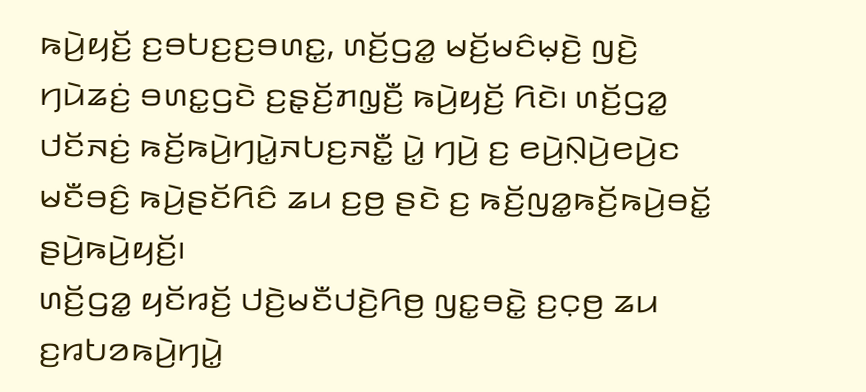ꤒꤣꤧ꤬ꤟꤢꤩ꤬ ꤢ꤬ꤋꤝꤢ꤬ꤢ꤬ꤋꤛꤢ꤭, ꤛꤢꤩ꤬ꤞꤤ꤭ ꤗꤢꤩ꤬ꤗꤢꤨꤗ꤫ꤢꤧ꤬ ꤜꤢꤧ꤬ ꤚꤣꤧꤘꤢꤦ꤬ ꤋꤛꤢ꤭ꤞꤢꤧ ꤢ꤬ꤔ꤫ꤢꤩ꤬ꤊꤜ꤫ꤢꤪ꤬ ꤒꤣꤧ꤬ꤟꤢꤩ꤬ ꤖꤢꤧ꤯ ꤛꤢꤩ꤬ꤞꤤ꤭ ꤓꤢꤩꤏꤢꤦ꤬ ꤒꤢꤩ꤬ꤒꤣꤧ꤬ꤚꤣꤧ꤭ꤏꤝꤢ꤬ꤏꤢꤪ꤭ ꤣꤧ꤭ ꤚꤣꤧ꤬ ꤢ꤬ ꤕꤣꤧ꤬ꤡ꤫ꤣꤧ꤬ꤕꤣꤧ꤬ꤢ ꤗꤢꤪꤋꤢꤨ꤬ ꤒꤣꤧ꤬ꤔꤢꤩꤖꤢꤨ ꤘꤣ ꤢ꤬ꤥ꤬ ꤔꤢꤧ ꤢ꤬ ꤒꤢꤩ꤬ꤜꤤ꤭ꤒꤢꤩ꤬ꤒꤣꤧ꤬ꤋꤢꤩ꤭ ꤔꤣꤧ꤬ꤒꤣꤧ꤬ꤟꤢꤩ꤬꤯
ꤛꤢꤩ꤬ꤞꤤ꤭ ꤟꤢꤩꤙꤢꤩ꤬ ꤓꤢꤧ꤬ꤗꤢꤪꤓꤢꤧ꤬ꤖꤥ꤬ ꤜꤢ꤭ꤋꤢꤧ꤭ ꤢ꤬ꤍ꤫ꤥ꤬ ꤘꤣ ꤢ꤬ꤙꤝꤤꤒꤣꤧ꤬ꤚꤣꤧ꤭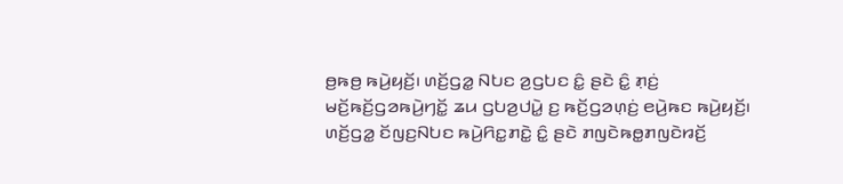ꤥ꤬ꤒꤥ꤬ ꤒꤣꤧ꤬ꤟꤢꤩ꤬꤯ ꤛꤢꤩ꤬ꤞꤤ꤭ ꤡꤝꤢ ꤤ꤬ꤞꤝꤢ ꤢꤨ꤭ ꤔꤢꤧ ꤢꤨ꤭ ꤊ꤫ꤢꤦ꤬ ꤗꤢꤩ꤬ꤒꤢꤩ꤬ꤞꤤꤒꤣꤧ꤬ꤚꤢꤩ꤭ ꤘꤣ ꤞꤝꤤ꤬ꤓꤣꤧ꤭ ꤢ꤬ ꤒꤢꤩ꤬ꤞꤤꤛ꤫ꤢꤦ꤬ ꤕꤣꤧ꤬ꤒꤢ ꤒꤣꤧ꤬ꤟꤢꤩ꤬꤯ ꤛꤢꤩ꤬ꤞꤤ꤭ ꤢꤩꤜꤢ꤬ꤡꤝꤢ ꤒꤣꤧ꤬ꤖꤢ꤭ꤊꤢꤧ꤭ ꤢꤨ꤭ ꤔꤢꤧ ꤊꤜꤢꤧꤒꤥ꤭ꤊꤜꤢꤧꤙꤢꤩ꤬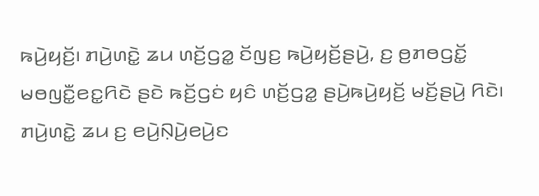ꤒꤣꤧ꤬ꤟꤢꤩ꤬꤯ ꤊꤣꤧ꤬ꤛꤢꤧ꤭ ꤘꤣ ꤛꤢꤩ꤬ꤞꤤ꤭ ꤢꤩꤜꤢ꤬ ꤒꤣꤧ꤬ꤟꤢꤩ꤬ꤔꤣꤧ꤬, ꤢ꤬ ꤥ꤬ꤊꤥꤞꤢꤩ꤭ ꤗꤥꤜꤢꤪ꤭ꤕꤢ꤭ꤖꤢꤧ ꤔꤢꤧ ꤒꤢꤩ꤬ꤞꤢꤦ ꤟꤢꤨ ꤛꤢꤩ꤬ꤞꤤ꤭ ꤔꤣꤧ꤬ꤒꤣꤧ꤬ꤟꤢꤩ꤬ ꤗꤢꤩ꤬ꤔꤣꤧ꤬ ꤖꤢꤧ꤯
ꤊꤣꤧ꤬ꤛꤢꤧ꤭ ꤘꤣ ꤢ꤬ ꤕꤣꤧ꤬ꤡ꤫ꤣꤧ꤬ꤕꤣꤧ꤬ꤢ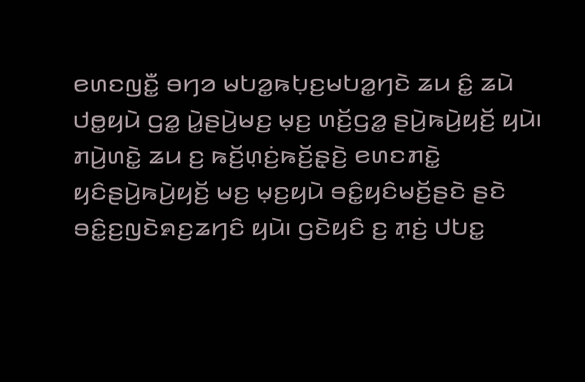ꤕꤛꤢꤜꤢꤪ꤭ ꤋꤚꤤ ꤗꤝꤤ꤭ꤒꤝ꤫ꤢ꤬ꤗꤝꤤ꤭ꤚꤢꤧ ꤘꤣ ꤢꤨ꤭ ꤘꤣꤧ ꤓꤥ꤭ꤟꤣꤧ ꤞꤤ꤭ ꤣꤧ꤭ꤔꤣꤧ꤬ꤗꤢ꤬ ꤗ꤫ꤢ꤬ ꤛꤢꤩ꤬ꤞꤤ꤭ ꤔꤣꤧ꤬ꤒꤣꤧ꤬ꤟꤢꤩ꤬ ꤟꤣꤧ꤯
ꤊꤣꤧ꤬ꤛꤢꤧ꤭ ꤘꤣ ꤢ꤬ ꤒꤢꤩ꤬ꤛ꤫ꤢꤦ꤬ꤒꤢꤩ꤬ꤔ꤫ꤢꤧ꤬ ꤕꤛꤢꤊꤢꤧ꤭ ꤟꤢꤨꤔꤣꤧ꤬ꤒꤣꤧ꤬ꤟꤢꤩ꤬ ꤗꤢ꤬ ꤗ꤫ꤢ꤬ꤟꤣꤧ ꤋꤢꤨ꤭ꤟꤢꤨꤗꤢꤩ꤬ꤔꤢꤧ ꤔꤢꤧ ꤋꤢꤨ꤭ꤢ꤬ꤜꤢꤧꤎꤢ꤬ꤘꤚꤢꤨ ꤟꤣꤧ꤯ ꤞꤢꤧꤟꤢꤨ ꤢ꤬ ꤊ꤫ꤢꤦ꤬ ꤓꤝꤢ꤭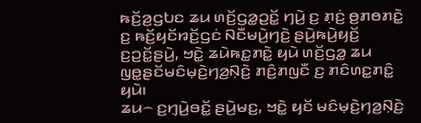ꤒꤢꤩ꤬ꤤ꤬ꤞꤝꤢ ꤘꤣ ꤛꤢꤩ꤬ꤞꤤ꤭ꤑꤢꤩ꤭ ꤚꤣꤧ꤬ ꤢ꤬ ꤊ꤫ꤢꤦ꤬ ꤥ꤬ꤊꤥꤊꤢꤧ꤭ ꤢ꤬ ꤒꤢꤩ꤬ꤟꤢꤩꤙꤢꤩ꤬ꤞꤢꤦ ꤡꤢꤪꤗꤣꤧ꤬ꤚꤢꤧ꤬ ꤔꤣꤧ꤬ꤒꤣꤧ꤬ꤟꤢꤩ꤬ ꤢ꤬ꤑꤢꤩ꤭ꤔꤣꤧ꤬, ꤠꤢꤧ꤭ ꤘꤣꤧꤒꤢ꤭ꤊꤢꤧ꤭ ꤟꤣꤧ ꤛꤢꤩ꤬ꤞꤤ꤭ ꤘꤣ ꤜꤥ꤭ꤔꤢꤩꤗꤢꤨꤗ꤫ꤢꤧ꤬ꤚꤤ꤬ꤡ꤫ꤢꤧ꤬ ꤊꤢꤨ꤬ꤊꤜꤢꤪ ꤢ꤬ ꤊꤢꤨꤛꤢ꤭ꤊꤢꤨ꤭ ꤟꤣꤧ꤯
ꤘꤣ꤮ ꤢ꤬ꤚ꤫ꤣꤧ꤬ꤋꤢꤩ꤭ ꤔꤣꤧ꤬ꤗꤢ꤬, ꤠꤢꤧ꤭ ꤟꤢꤩ ꤗꤢꤨꤗ꤫ꤢꤧ꤬ꤚꤤ꤬ꤡ꤫ꤢꤧ꤬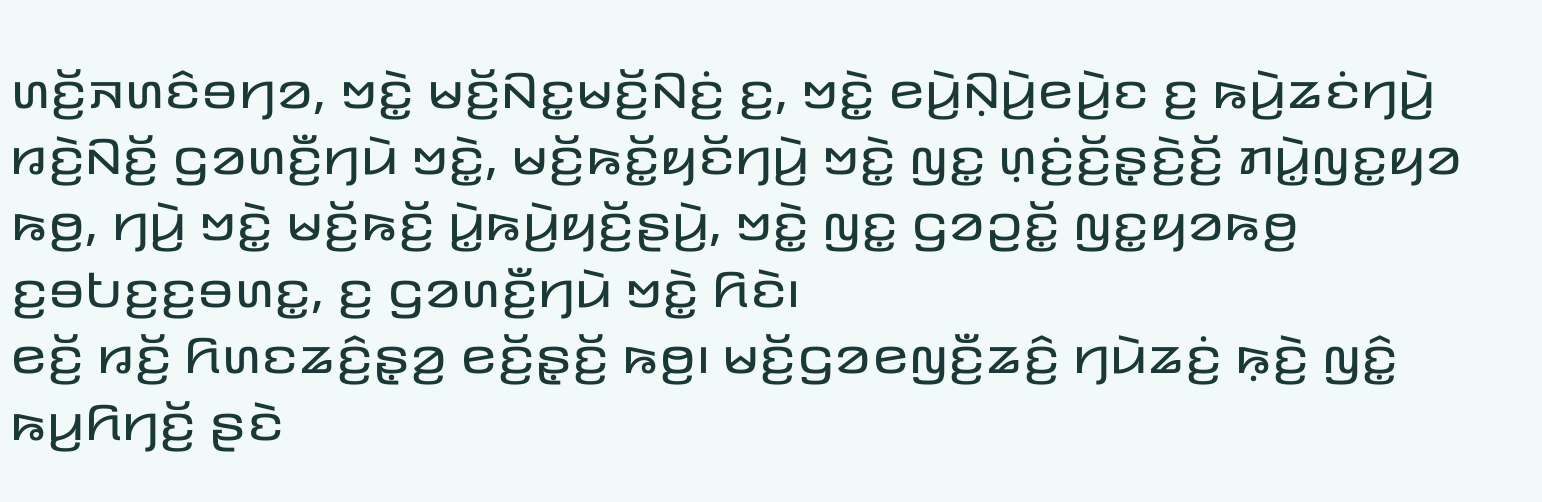ꤛꤢꤩ꤬ꤏꤛꤢꤨꤋꤚꤤ, ꤠꤢꤧ꤭ ꤗꤢꤩ꤬ꤡꤢ꤭ꤗꤢꤩ꤬ꤡꤢꤦ꤬ ꤢ꤬, ꤠꤢꤧ꤭ ꤕꤣꤧ꤬ꤡ꤫ꤣꤧ꤬ꤕꤣꤧ꤬ꤢ ꤢ꤬ ꤒꤣꤧ꤬ꤘꤢꤦꤚꤣꤧ꤬ ꤙꤢꤧ꤬ꤡꤢꤩ꤬ ꤞꤤꤛꤢꤪ꤬ꤚꤣꤧ ꤠꤢꤧ꤭, ꤗꤢꤩ꤬ꤒꤢꤩ꤭ꤟꤢꤩꤚꤣꤧ꤬ ꤠꤢꤧ꤭ ꤜꤢ꤭ ꤛ꤫ꤢꤦ꤬ꤢꤩ꤬ꤔ꤫ꤢꤧ꤬ꤢꤩ꤬ ꤊꤣꤧ꤭ꤜꤢ꤭ꤟꤤ ꤒꤥ꤬, ꤚꤣꤧ꤬ ꤠꤢꤧ꤭ ꤗꤢꤩ꤬ꤒꤢꤩ꤬ ꤣꤧ꤭ꤒꤣꤧ꤬ꤟꤢꤩ꤬ꤔꤣꤧ꤬, ꤠꤢꤧ꤭ ꤜꤢ꤭ ꤞꤤꤑꤢꤩ꤭ ꤜꤢ꤭ꤟꤤꤒꤥ꤬ ꤢ꤬ꤋꤝꤢ꤬ꤢ꤬ꤋꤛꤢ꤭, ꤢ꤬ ꤞꤤꤛꤢꤪ꤬ꤚꤣꤧ ꤠꤢꤧ꤭ ꤖꤢꤧ꤯
ꤕꤢꤩ꤬ ꤙꤢꤩ꤬ ꤖꤛꤢꤘꤢꤨ꤬ꤔ꤫ꤤ꤬ ꤕꤢꤩ꤬ꤔ꤫ꤢꤩ꤬ ꤒꤥ꤬꤯ ꤗꤢꤩ꤬ꤞꤤꤕꤜꤢꤪ꤬ꤘꤢꤨ꤬ ꤚꤣꤧꤘꤢꤦ꤬ ꤒ꤫ꤢꤧ꤬ ꤜꤢꤨ꤭ ꤒꤣ꤬ꤖꤚꤢꤩ꤬ ꤔꤢꤧ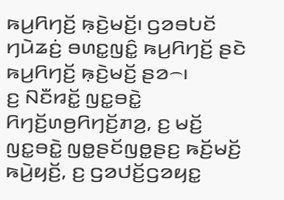ꤒꤣ꤬ꤖꤚꤢꤩ꤬ ꤒ꤫ꤢꤧ꤬ꤗꤢꤩ꤬꤯ ꤞꤤꤋꤝꤢꤩ ꤚꤣꤧꤘꤢꤦ꤬ ꤋꤛꤢ꤭ꤜꤢꤨ꤭ ꤒꤣ꤬ꤖꤚꤢꤩ꤬ ꤔꤢꤧ ꤒꤣ꤬ꤖꤚꤢꤩ꤬ ꤒ꤫ꤢꤧ꤬ꤗꤢꤩ꤬ ꤔꤤ꤮꤯
ꤢ꤬ ꤡꤢꤪꤙꤢꤩ꤭ ꤜꤢ꤭ꤋꤢꤧ꤭ ꤖꤚꤢꤩ꤬ꤛꤥ꤬ꤖꤚꤢꤩ꤬ꤊꤤ꤬, ꤢ꤬ ꤗꤢꤩ꤬ ꤜꤢ꤭ꤋꤢꤧ꤭ ꤜꤥ꤭ꤔꤢꤩꤜꤥ꤭ꤔꤢ꤬ ꤒꤢꤩ꤬ꤗꤢꤩ꤬ ꤒꤣꤧ꤬ꤟꤢꤩ꤬, ꤢ꤬ ꤞꤤꤓꤢꤩ꤬ꤞꤤꤟꤢ꤭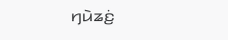ꤚꤣꤧꤘꤢꤦ꤬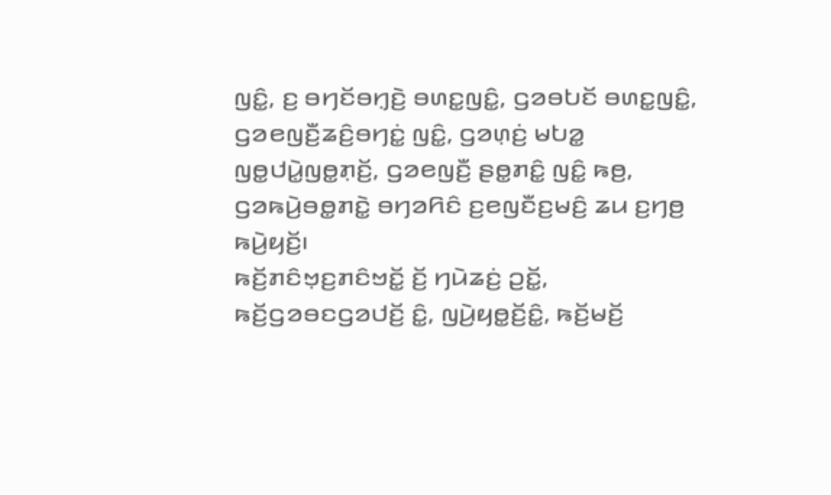ꤜꤢꤨ꤭, ꤢ꤬ ꤋꤚꤢꤩꤋꤚ꤫ꤢꤧ꤬ ꤋꤛꤢ꤭ꤜꤢꤨ꤭, ꤞꤤꤋꤝꤢꤩ ꤋꤛꤢ꤭ꤜꤢꤨ꤭, ꤞꤤꤕꤜꤢꤪ꤬ꤘꤢꤨ꤬ꤋꤚꤢꤦ꤭ ꤜꤢꤨ꤭, ꤞꤤꤛ꤫ꤢꤦ꤬ ꤗꤝꤤ꤭ ꤜꤥ꤭ꤓꤣꤧ꤭ꤜꤥ꤭ꤊ꤫ꤢꤩ꤬, ꤞꤤꤕꤜꤢꤪ꤬ ꤔꤥ꤭ꤊꤢꤨ꤭ ꤜꤢꤨ꤭ ꤒꤥ꤬, ꤞꤤꤒꤣꤧ꤬ꤋꤥ꤭ꤊꤢꤧ꤭ ꤋꤚꤤꤖꤢꤨ ꤢ꤬ꤕꤜꤢꤪꤢ꤬ꤗꤢꤨ꤬ ꤘꤣ ꤢ꤬ꤚꤥ꤬ ꤒꤣꤧ꤬ꤟꤢꤩ꤬꤯
ꤒꤢꤩ꤬ꤊꤢꤨꤠ꤫ꤢ꤬ꤊꤢꤨꤠꤢꤩ꤭ ꤢꤩ꤬ ꤚꤣꤧꤘꤢꤦ꤬ ꤑꤢꤩ꤭, ꤒꤢꤩ꤬ꤞꤤꤋꤢꤞꤤꤓꤢꤩ꤬ ꤢꤨ꤭, ꤜꤣꤧ꤬ꤟꤥ꤭ꤢꤩ꤬ꤢꤨ꤭, ꤒꤢꤩ꤬ꤗꤢꤩ꤬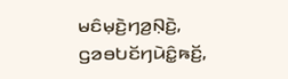ꤗꤢꤨꤗ꤫ꤢꤧ꤬ꤚꤤ꤬ꤡ꤫ꤢꤧ꤬, ꤞꤤꤋꤝꤢꤩꤚꤣꤧꤢꤨ꤭ꤒꤢꤩ꤬,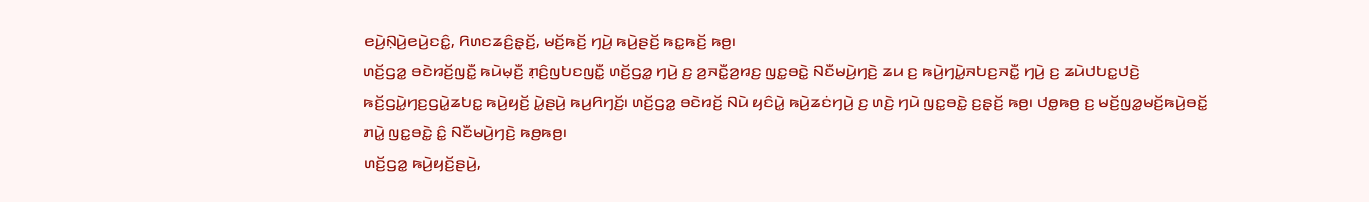ꤕꤣꤧ꤬ꤡ꤫ꤣꤧ꤬ꤕꤣꤧ꤬ꤢꤢꤨ꤭, ꤖꤛꤢꤘꤢꤨ꤬ꤔ꤫ꤢꤩ꤬, ꤗꤢꤩ꤬ꤒꤢꤩ꤬ ꤚꤣꤧ꤬ ꤒꤣꤧ꤬ꤔꤢꤩ꤬ ꤒꤢ꤭ꤒꤢꤩ꤬ ꤒꤥ꤬꤯
ꤛꤢꤩ꤬ꤞꤤ꤭ ꤋꤢꤧꤙꤢꤩ꤬ꤜꤢꤪ꤭ ꤒꤣꤧꤗ꤫ꤢꤪ꤬ ꤊ꤫ꤢꤨ꤬ꤜꤝꤢꤜꤢꤪ꤭ ꤛꤢꤩ꤬ꤞꤤ꤭ ꤚꤣꤧ꤬ ꤢ꤬ ꤤ꤬ꤏꤢꤪ꤭ꤤ꤬ꤙꤢ꤬ ꤜꤢ꤭ꤋꤢꤧ꤭ ꤡꤢꤪꤗꤣꤧ꤬ꤚꤢꤧ꤬ ꤘꤣ ꤢ꤬ ꤒꤣꤧ꤬ꤚꤣꤧ꤭ꤏꤝꤢ꤬ꤏꤢꤪ꤭ ꤚꤣꤧ꤬ ꤢ꤬ ꤘꤣꤧꤓꤝꤢ꤭ꤓꤢꤧ꤬ ꤒꤢꤩ꤬ꤞꤣꤧ꤭ꤚꤢ꤬ꤞꤣꤧ꤭ꤘꤝꤢ꤭ ꤒꤣꤧ꤬ꤟꤢꤩ꤬ ꤣꤧ꤭ꤔꤣꤧ꤬ ꤒꤣ꤬ꤖꤚꤢꤩ꤬꤯ ꤛꤢꤩ꤬ꤞꤤ꤭ ꤋꤢꤧꤙꤢꤩ꤬ ꤡꤣꤧ ꤟꤢꤨꤣꤧ꤭ ꤒꤣꤧ꤬ꤘꤢꤦꤚꤣꤧ꤬ ꤢ꤬ ꤛꤢꤧ꤬ ꤚꤣꤧ ꤜꤢ꤭ꤋꤢꤧ꤭ ꤢ꤬ꤔ꤫ꤢꤩ꤬ ꤒꤥ꤬꤯ ꤓꤥ꤭ꤒꤥ꤬ ꤢ꤬ ꤗꤢꤩ꤬ꤜꤤ꤭ꤗꤢꤩ꤬ꤒꤣꤧ꤬ꤋꤢꤩ꤭ ꤊꤣꤧ꤭ ꤜꤢ꤭ꤋꤢꤧ꤭ ꤢꤨ꤭ ꤡꤢꤪꤗꤣꤧ꤬ꤚꤢꤧ꤬ ꤒꤥ꤬ꤒꤥ꤬꤯
ꤛꤢꤩ꤬ꤞꤤ꤭ ꤒꤣꤧ꤬ꤟꤢꤩ꤬ꤔꤣꤧ꤬,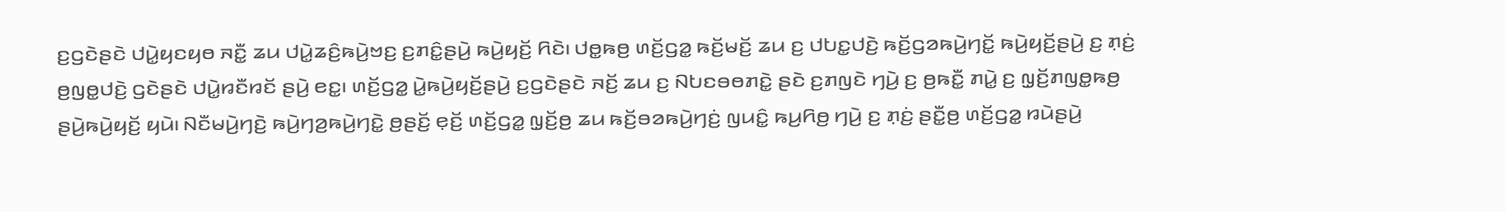ꤢ꤬ꤞꤢꤧꤔꤢꤧ ꤓꤣꤧ꤭ꤟꤢꤟꤥ ꤏꤢꤪ꤭ ꤘꤣ ꤓꤣꤧ꤭ꤘꤢꤨ꤬ꤒꤣꤧ꤬ꤠꤢ꤬ ꤢ꤬ꤊꤢꤨ꤭ꤔꤣꤧ꤬ ꤒꤣꤧ꤬ꤟꤢꤩ꤬ ꤖꤢꤧ꤯ ꤓꤥ꤭ꤒꤥ꤬ ꤛꤢꤩ꤬ꤞꤤ꤭ ꤒꤢꤩ꤬ꤗꤢꤩ꤬ ꤘꤣ ꤢ꤬ ꤓꤝꤢ꤭ꤓꤢꤧ꤬ ꤒꤢꤩ꤬ꤞꤤꤒꤣꤧ꤬ꤚꤢꤩ꤭ ꤒꤣꤧ꤬ꤟꤢꤩ꤬ꤔꤣꤧ꤬ ꤢ꤬ ꤊ꤫ꤢꤦ꤬ ꤥ꤬ꤜꤥ꤭ꤓꤢꤧ꤬ ꤞꤢꤧꤔꤢꤧ ꤓꤣꤧ꤭ꤙꤢꤪꤙꤢꤩ ꤔꤣꤧ꤬ ꤕꤢ꤭꤯ ꤛꤢꤩ꤬ꤞꤤ꤭ ꤣꤧ꤭ꤒꤣꤧ꤬ꤟꤢꤩ꤬ꤔꤣꤧ꤬ ꤢ꤬ꤞꤢꤧꤔꤢꤧ ꤏꤢꤩ꤬ ꤘꤣ ꤢ꤬ ꤡꤝꤢꤋꤥꤊꤢꤧ꤭ ꤔꤢꤧ ꤢ꤬ꤊꤜꤢꤧ ꤚꤣꤧ꤬ ꤢ꤬ ꤥ꤬ꤒꤢꤪ꤭ ꤊꤣꤧ꤭ ꤢ꤬ ꤜ꤫ꤢꤩ꤬ꤊꤜꤥ꤭ꤒꤥ꤬ ꤔꤣꤧ꤬ꤒꤣꤧ꤬ꤟꤢꤩ꤬ ꤟꤣꤧ꤯ ꤡꤢꤪꤗꤣꤧ꤬ꤚꤢꤧ꤬ ꤒꤣꤧ꤬ꤚꤤ꤬ꤒꤣꤧ꤬ꤚꤢꤧ꤭ ꤥ꤬ꤔꤢꤩ꤬ ꤕ꤫ꤢꤩ꤬ ꤛꤢꤩ꤬ꤞꤤ꤭ ꤜ꤫ꤢꤩ꤬ꤥ꤬ ꤘꤣ ꤒꤢꤩ꤬ꤋꤤꤒꤣꤧ꤬ꤚꤢꤦ꤬ ꤜꤣꤢꤨ꤭ ꤒꤣ꤬ꤖꤥ꤬ ꤚꤣꤧ꤬ ꤢ꤬ ꤊ꤫ꤢꤦ꤬ ꤔꤢꤪ꤭ꤥ꤬ ꤛꤢꤩ꤬ꤞꤤ꤭ ꤙꤣꤧꤔꤣꤧ꤬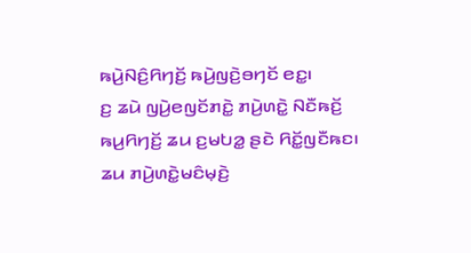ꤒꤣꤧ꤬ꤡꤢꤨ꤬ꤖꤚꤢꤩ꤬ ꤒꤣꤧ꤬ꤜꤢꤧ꤬ꤋꤚꤢꤩ ꤕꤢ꤭꤯
ꤢ꤬ ꤘꤣꤧ ꤜꤣꤧ꤬ꤕꤜꤢꤩꤊꤢꤧ꤭ ꤊꤣꤧ꤬ꤛꤢꤧ꤭ ꤡꤢꤪꤒꤢꤩ꤬ ꤒꤣ꤬ꤖꤚꤢꤩ꤬ ꤘꤣ ꤢ꤬ꤗꤝꤤ꤭ ꤔꤢꤧ ꤖꤢꤩ꤭ꤜꤢꤪꤒꤢ꤯ ꤘꤣ ꤊꤣꤧ꤬ꤛꤢꤧ꤭ꤗꤢꤨꤗ꤫ꤢꤧ꤬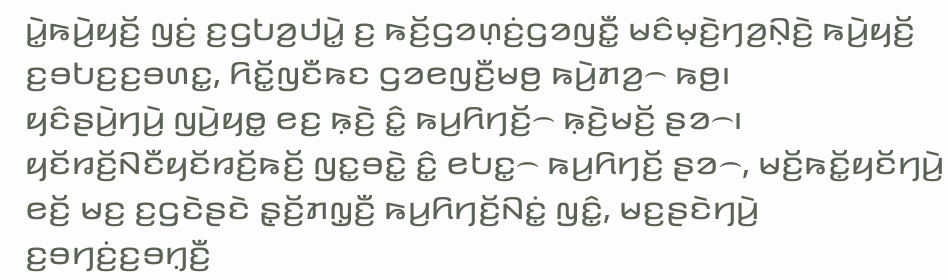ꤣꤧ꤭ꤒꤣꤧ꤬ꤟꤢꤩ꤬ ꤜꤢꤦ꤬ ꤢ꤬ꤞꤝꤤ꤬ꤓꤣꤧ꤭ ꤢ꤬ ꤒꤢꤩ꤬ꤞꤤꤛ꤫ꤢꤦ꤬ꤞꤤꤜꤢꤪ꤭ ꤗꤢꤨꤗ꤫ꤢꤧ꤬ꤚꤤ꤬ꤡ꤫ꤢꤧ꤬ ꤒꤣꤧ꤬ꤟꤢꤩ꤬ ꤢ꤬ꤋꤝꤢ꤬ꤢ꤬ꤋꤛꤢ꤭, ꤖꤢꤩ꤭ꤜꤢꤪꤒꤢ ꤞꤤꤕꤜꤢꤪ꤬ꤗꤥ꤬ ꤒꤣꤧ꤬ꤊꤤ꤬꤮ ꤒꤥ꤬꤯
ꤟꤢꤨꤔꤣꤧ꤬ꤚꤣꤧ꤬ ꤜꤣꤧ꤬ꤟꤥ꤭ ꤕꤢ꤬ ꤒ꤫ꤢꤧ꤬ ꤢꤨ꤭ ꤒꤣ꤬ꤖꤚꤢꤩ꤬꤮ ꤒ꤫ꤢꤧ꤬ꤗꤢꤩ꤬ ꤔꤤ꤮꤯ ꤟꤢꤩꤙꤢꤩ꤬ꤡꤢꤪꤟꤢꤩꤙꤢꤩ꤬ꤒꤢꤩ꤬ ꤜꤢ꤭ꤋꤢꤧ꤭ ꤢꤨ꤭ ꤕꤝꤢ꤭꤮ ꤒꤣ꤬ꤖꤚꤢꤩ꤬ ꤔꤤ꤮, ꤗꤢꤩ꤬ꤒꤢꤩ꤭ꤟꤢꤩꤚꤣꤧ꤬ ꤕꤢꤩ꤬ ꤗꤢ꤬ ꤢ꤬ꤞꤢꤧꤔꤢꤧ ꤔ꤫ꤢꤩ꤬ꤊꤜ꤫ꤢꤪ꤬ ꤒꤣ꤬ꤖꤚꤢꤩ꤬ꤡꤢꤦ꤭ ꤜꤢꤨ꤭, ꤗꤢ꤬ꤔꤢꤧꤚꤣꤧ꤬ ꤢ꤬ꤋꤚꤢꤦ꤬ꤢ꤬ꤋꤚ꤫ꤢꤪ꤬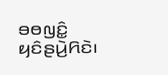ꤋꤥꤜꤢꤨ꤭ ꤟꤢꤨꤔꤣꤧ꤬ꤖꤢꤧ꤯